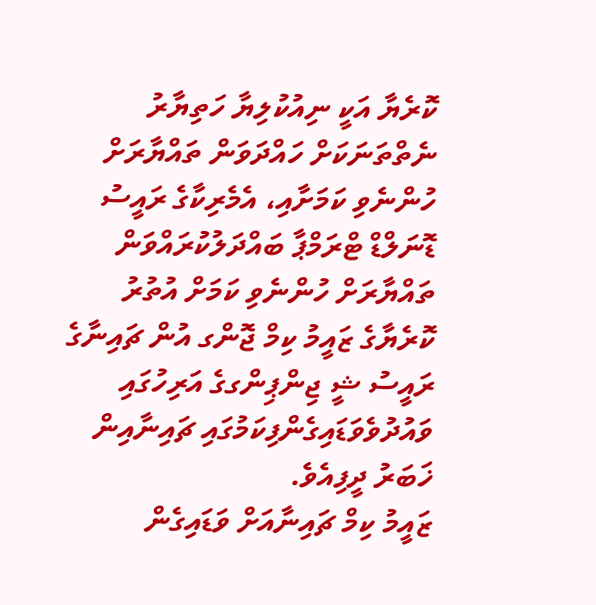ކޮރެޔާ އަކީ ނިއުކުލިޔާ ހަތިޔާރު ނެތްތަނަކަށް ހައްދަވަން ތައްޔާރަށް ހުންނެވި ކަމަށާއި، އެމެރިކާގެ ރައީސު ޑޮނަލްޑް ޓްރަމްޕާ ބައްދަލުކުރައްވަން ތައްޔާރަށް ހުންނެވި ކަމަށް އުތުރު ކޮރެޔާގެ ޒައީމު ކިމް ޖޮންގ އުން ޗައިނާގެ ރައީސު ޝީ ޖިންޕިންގގެ އަރިހުގައި ވައުދުވެވަޑައިގެންފިކަމުގައި ޗައިނާއިން ޚަބަރު ދީފިއެވެ.
ޒައީމު ކިމް ޗައިނާއަށް ވަޑައިގެން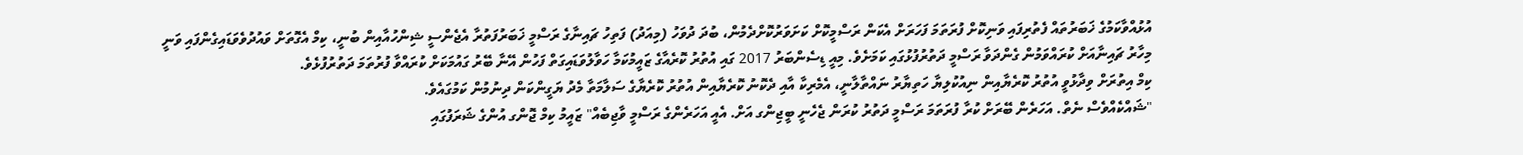އުޅުއްވާކަމުގެ ޚަބަރުތައް ފެތުރިފައި ވަނިކޮށް ފުރަތަމަ ފަހަރަށް އެކަން ރަސްމީކޮށް ކަށަވަރުކޮށްދެމުން، ބުދަ ދުވަހު (މިއަދު) ފަތިހު ޗައިނާގެ ރަސްމީ ޚަބަރުފަތުރާ އެޖެންސީ ޝިންހުއާއިން ބުނީ، ކިމް އެގޮތަށް ވައުދުވެވަޑައިގެންފައި ވަނީ މިހާރު ޗައިނާއަށް ކުރައްވަމުން ގެންދަވާ ރަސްމީ ދަތުރުފުޅުގައި ކަމަށެވެ. މިއީ ޑިސެންބަރު 2017 ގައި އުތުރު ކޮރެއާގެ ޒައީމުކަމާ ހަވާލުވަޑައިގަތް ފަހުން އޭނާ ބޭރު ގައުމަކަށް ކުރައްވާ ފުރުތަމަ ދަތުރުފުޅެވެ.
ކިމް އިތުރަށް ވިދާޅުވީ އުތުރު ކޮރެޔާއިން ނިއުކުލިޔާ ހަތިޔާރު ނައްތާލާނީ، އެމެރިކާ އާއި ދެކޮނު ކޮރެޔާއިން އުތުރު ކޮރެޔާގެ ސަލާމަތާ މެދު ޔަގީންކަން ދިނުމުން ކަމުގައެވެ.
"ޝައްކެއްވެސް ނެތް. އަހަރެން ބޭރަށް ކުރާ ފުރަތަމަ ރަސްމީ ދަތުރު ކުރަން ޖެހެނީ ބީޖިންގ އަށް. އެއީ އަހަރެންގެ ރަސްމީ ވާޖިބެއް" ޒައީމު ކިމް ޖޮންގ އުންގެ ޝަރަފުގައި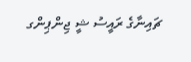ޗައިނާގެ ރައީސު ޝީ ޖިންޕިންގ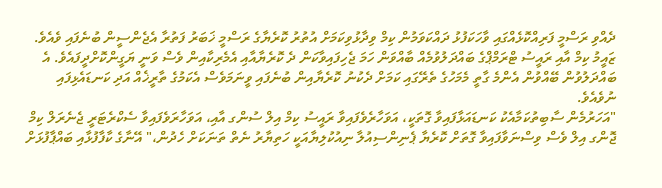ދެއްވި ރަސްމީ ފަރިއްކޮޅެއްގައި ވާހަކަފުޅު ދައްކަވަމުން ކިމް ވިދާޅުވިކަމަށް އުތުރު ކޮރެޔާގެ ރަސްމީ ޚަބަރު ފަތުރާ އެޖެންސީން ބުނެފައި ވެއެވެ.
ޒައީމު ކިމް އާއި ރައީސު ޓްރަމްޕްގެ ބައްދަލުވުމެއް ބާއްވަން ހަމަ ޖެހިފައިވާކަން ދެ ކޮރެޔާއާއި އެމެރިކާއިން ވެސް ވަނީ ޔަގީންކޮށްދީފައެވެ. އެ ބައްދަލުވުން ބޭއްވުން އެންމެ ގާތީ މެމަހުގެ ތެރޭގައި ކަމަށް ދެކުނު ކޮރެޔާއިން ބުނެފައި ވީނަމަވެސް އެކަމުގެ ތާރީޚެއް އަދި ކަނޑައެޅިފައި ނުވެއެވެ.
"އަހަރުމެން ސާބިތުކަމާއެކު ކަނޑައަޅާފައިވާ ގޮތަކީ، އަވަހާރެވެފައިވާ ރައީސު ކިމް އިލް ސުންގ އާއި، އަވަހާރަވެފައިވާ ސެކްރެޓަރީ ޖެނެރަލް ކިމް ޖޮންގ އިލް ވެސް ވިސްނަވާފައިވާ ގޮތަށް ކޮރެޔާ ޕެނިންސިއުލާ ނިއުކުލިޔާއަކީ ހަތިޔާރު ނެތް ތަނަކަށް ހެދުން،" އޭނާގެ ކާފާފުޅާއި ބައްޕާފުޅަށް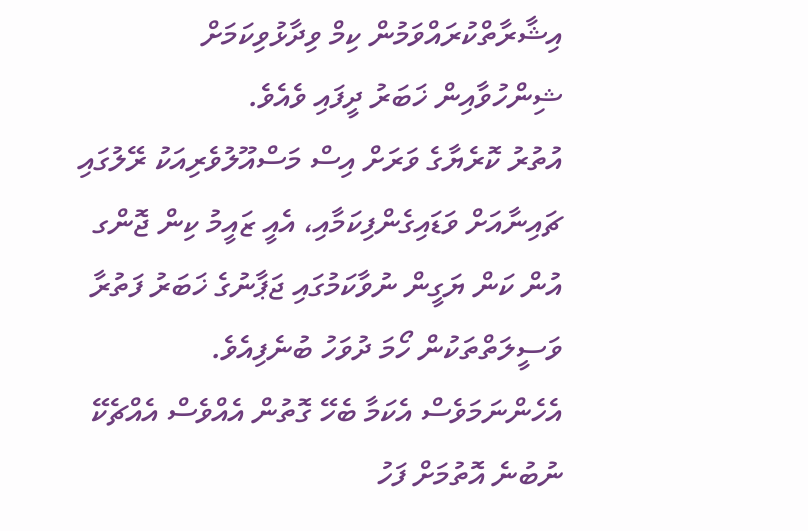އިޝާރާތްކުރައްވަމުން ކިމް ވިދާޅުވިކަމަށް ޝިންހުވާއިން ޚަބަރު ދީފައި ވެއެވެ.
އުތުރު ކޮރެޔާގެ ވަރަށް އިސް މަސްއޫލުވެރިއަކު ރޭލުގައި ޗައިނާއަށް ވަޑައިގެންފިކަމާއި، އެއީ ޒައީމު ކިން ޖޮންގ އުން ކަން ޔަގީން ނުވާކަމުގައި ޖަޕާނުގެ ޚަބަރު ފަތުރާ ވަސީލަތްތަކުން ހޯމަ ދުވަހު ބުނެފިއެވެ. އެހެންނަމަވެސް އެކަމާ ބެހޭ ގޮތުން އެއްވެސް އެއްޗެކޭ ނުބުނެ އޮތުމަށް ފަހު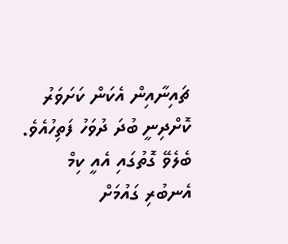ޗައިނާއިން އެކަން ކަށަވަރު ކޮށްދިނީ ބުދަ ދުވަހު ފަތިހުއެވެ. ބެލެވޭ ގޮތުގައި އެއީ ކިމް އެނބުރި ގައުމަށް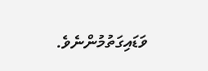ވަޑައިގަތުމުންނެވެ.